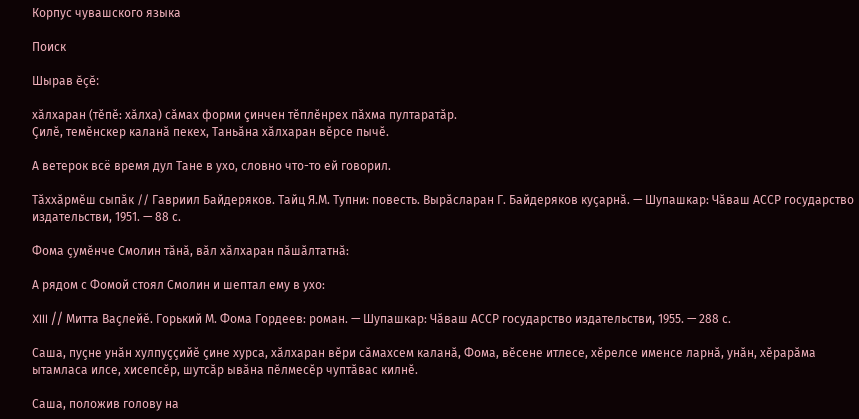Корпус чувашского языка

Поиск

Шырав ĕçĕ:

хӑлхаран (тĕпĕ: хӑлха) сăмах форми çинчен тĕплĕнрех пăхма пултаратăр.
Ҫилӗ, темӗнскер каланӑ пекех, Таньӑна хӑлхаран вӗрсе пычӗ.

А ветерок всё время дул Тане в ухо, словно что-то ей говорил.

Тӑххӑрмӗш сыпӑк // Гавриил Байдеряков. Тайц Я.М. Тупни: повесть. Вырӑсларан Г. Байдеряков куҫарнӑ. — Шупашкар: Чӑваш АССР государство издательстви, 1951. — 88 с.

Фома ҫумӗнче Смолин тӑнӑ, вӑл хӑлхаран пӑшӑлтатнӑ:

А рядом с Фомой стоял Смолин и шептал ему в ухо:

XIII // Митта Ваҫлейӗ. Горький М. Фома Гордеев: роман. — Шупашкар: Чӑваш АССР государство издательстви, 1955. — 288 с.

Саша, пуҫне унӑн хулпуҫҫийӗ ҫине хурса, хӑлхаран вӗри сӑмахсем каланӑ, Фома, вӗсене итлесе, хӗрелсе именсе ларнӑ, унӑн, хӗрарӑма ытамласа илсе, хисепсӗр, шутсӑр ывӑна пӗлмесӗр чуптӑвас килнӗ.

Саша, положив голову на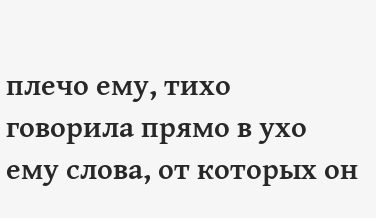плечо ему, тихо говорила прямо в ухо ему слова, от которых он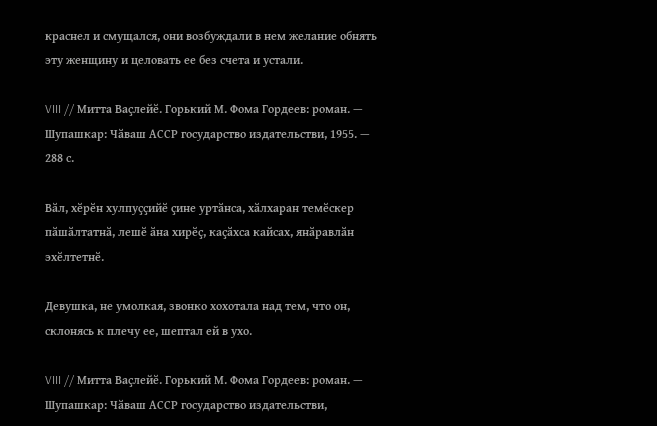краснел и смущался, они возбуждали в нем желание обнять эту женщину и целовать ее без счета и устали.

VIII // Митта Ваҫлейӗ. Горький М. Фома Гордеев: роман. — Шупашкар: Чӑваш АССР государство издательстви, 1955. — 288 с.

Вӑл, хӗрӗн хулпуҫҫийӗ ҫине уртӑнса, хӑлхаран темӗскер пӑшӑлтатнӑ, лешӗ ӑна хирӗҫ, каҫӑхса кайсах, янӑравлӑн эхӗлтетнӗ.

Девушка, не умолкая, звонко хохотала над тем, что он, склонясь к плечу ее, шептал ей в ухо.

VIII // Митта Ваҫлейӗ. Горький М. Фома Гордеев: роман. — Шупашкар: Чӑваш АССР государство издательстви,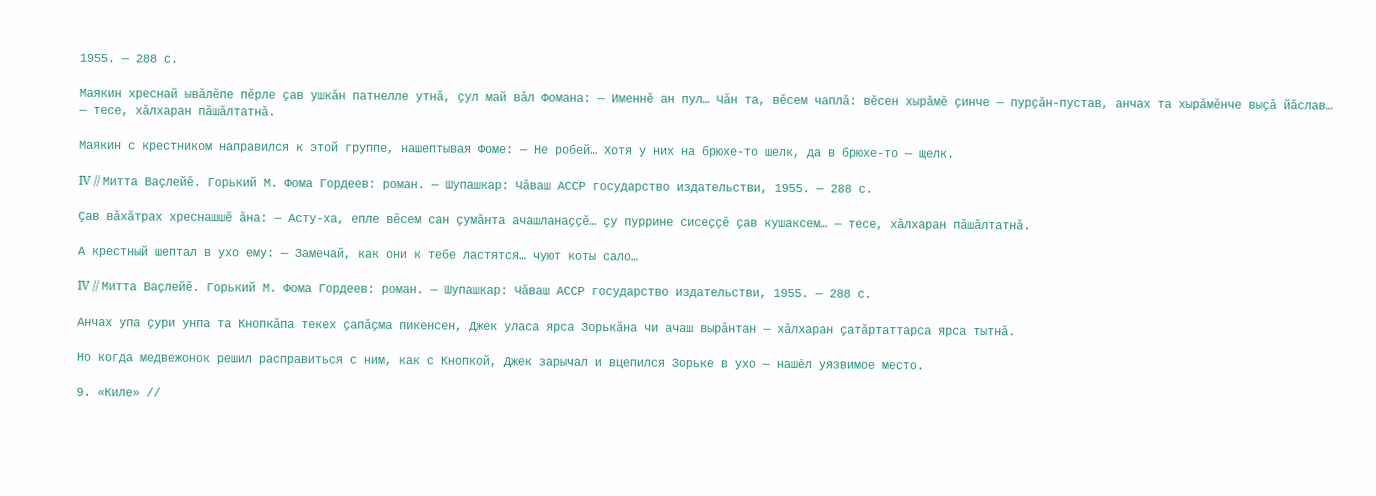1955. — 288 с.

Маякин хреснай ывӑлӗпе пӗрле ҫав ушкӑн патнелле утнӑ, ҫул май вӑл Фомана: — Именнӗ ан пул… Чӑн та, вӗсем чаплӑ: вӗсен хырӑмӗ ҫинче — пурҫӑн-пустав, анчах та хырӑмӗнче выҫӑ йӑслав… — тесе, хӑлхаран пӑшӑлтатнӑ.

Маякин с крестником направился к этой группе, нашептывая Фоме: — Не робей… Хотя у них на брюхе-то шелк, да в брюхе-то — щелк.

IV // Митта Ваҫлейӗ. Горький М. Фома Гордеев: роман. — Шупашкар: Чӑваш АССР государство издательстви, 1955. — 288 с.

Ҫав вӑхӑтрах хреснашшӗ ӑна: — Асту-ха, епле вӗсем сан ҫумӑнта ачашланаҫҫӗ… ҫу пуррине сисеҫҫӗ ҫав кушаксем… — тесе, хӑлхаран пӑшӑлтатнӑ.

А крестный шептал в ухо ему: — Замечай, как они к тебе ластятся… чуют коты сало…

IV // Митта Ваҫлейӗ. Горький М. Фома Гордеев: роман. — Шупашкар: Чӑваш АССР государство издательстви, 1955. — 288 с.

Анчах упа ҫури унпа та Кнопкӑпа текех ҫапӑҫма пикенсен, Джек уласа ярса Зорькӑна чи ачаш вырӑнтан — хӑлхаран ҫатӑртаттарса ярса тытнӑ.

Но когда медвежонок решил расправиться с ним, как с Кнопкой, Джек зарычал и вцепился Зорьке в ухо — нашёл уязвимое место.

9. «Киле» //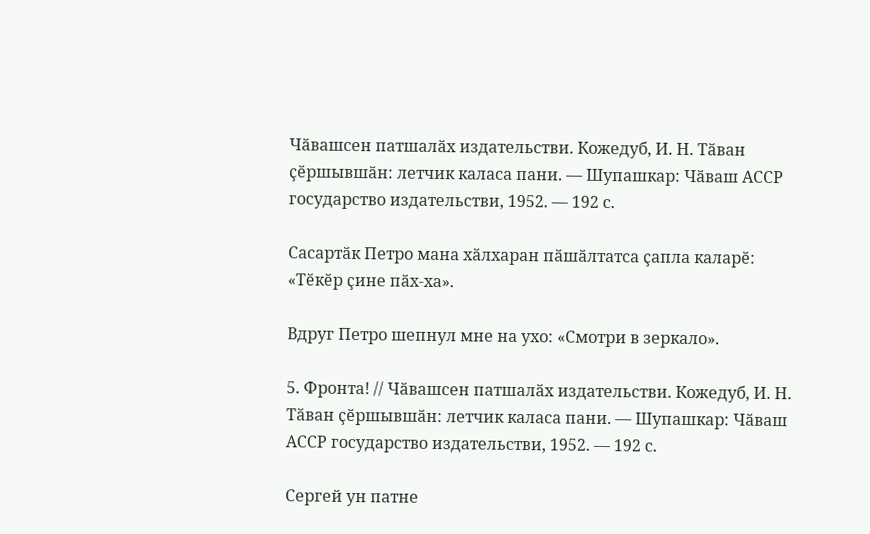Чӑвашсен патшалӑх издательстви. Кожедуб, И. Н. Тӑван ҫӗршывшӑн: летчик каласа пани. — Шупашкар: Чӑваш АССР государство издательстви, 1952. — 192 с.

Сасартӑк Петро мана хӑлхаран пӑшӑлтатса ҫапла каларӗ: «Тӗкӗр ҫине пӑх-ха».

Вдруг Петро шепнул мне на ухо: «Смотри в зеркало».

5. Фронта! // Чӑвашсен патшалӑх издательстви. Кожедуб, И. Н. Тӑван ҫӗршывшӑн: летчик каласа пани. — Шупашкар: Чӑваш АССР государство издательстви, 1952. — 192 с.

Сергей ун патне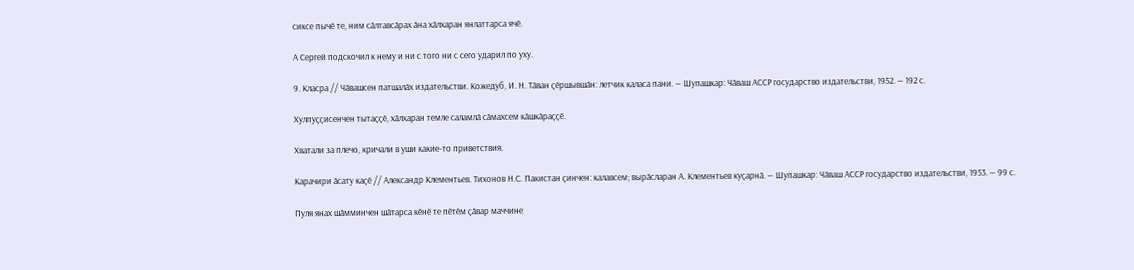сиксе пычӗ те, ним сӑлтавсӑрах ӑна хӑлхаран янлаттарса ячӗ.

А Сергей подскочил к нему и ни с того ни с сего ударил по уху.

9. Класра // Чӑвашсен патшалӑх издательстви. Кожедуб, И. Н. Тӑван ҫӗршывшӑн: летчик каласа пани. — Шупашкар: Чӑваш АССР государство издательстви, 1952. — 192 с.

Хулпуҫҫисенчен тытаҫҫӗ, хӑлхаран темле саламлӑ сӑмахсем кӑшкӑраҫҫӗ.

Хватали за плечо, кричали в уши какие-то приветствия.

Карачири ӑсату каҫӗ // Александр Клементьев. Тихонов Н.С. Пакистан ҫинчен: калавсем; вырӑсларан А. Клементьев куҫарнӑ. — Шупашкар: Чӑваш АССР государство издательстви, 1953. — 99 с.

Пуля янах шӑмминчен шӑтарса кӗнӗ те пӗтӗм ҫӑвар маччине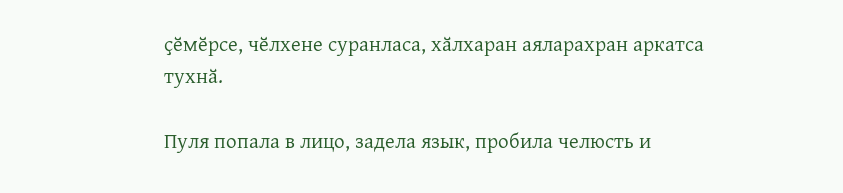ҫӗмӗрсе, чӗлхене суранласа, хӑлхаран аяларахран аркатса тухнӑ.

Пуля попала в лицо, задела язык, пробила челюсть и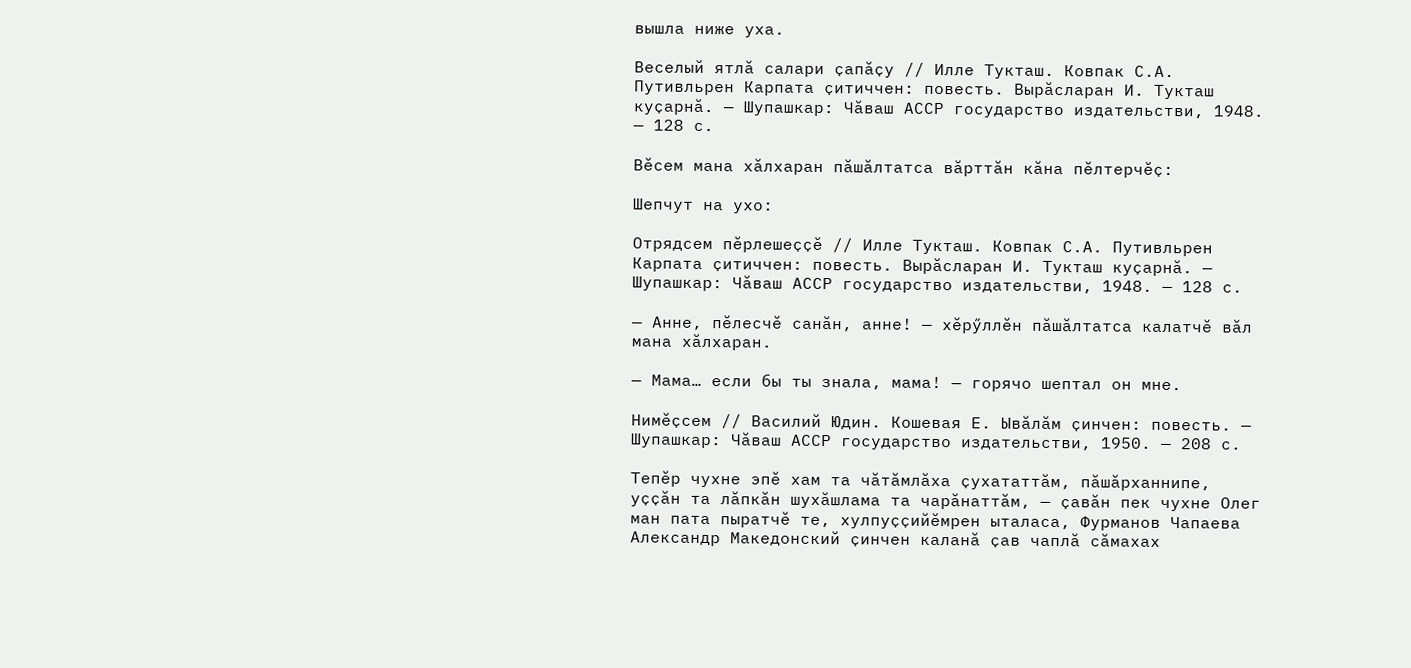вышла ниже уха.

Веселый ятлӑ салари ҫапӑҫу // Илле Тукташ. Ковпак С.А. Путивльрен Карпата ҫитиччен: повесть. Вырӑсларан И. Тукташ куҫарнӑ. — Шупашкар: Чӑваш АССР государство издательстви, 1948. — 128 с.

Вӗсем мана хӑлхаран пӑшӑлтатса вӑрттӑн кӑна пӗлтерчӗҫ:

Шепчут на ухо:

Отрядсем пӗрлешеҫҫӗ // Илле Тукташ. Ковпак С.А. Путивльрен Карпата ҫитиччен: повесть. Вырӑсларан И. Тукташ куҫарнӑ. — Шупашкар: Чӑваш АССР государство издательстви, 1948. — 128 с.

— Анне, пӗлесчӗ санӑн, анне! — хӗрӳллӗн пӑшӑлтатса калатчӗ вӑл мана хӑлхаран.

— Мама… если бы ты знала, мама! — горячо шептал он мне.

Нимӗҫсем // Василий Юдин. Кошевая Е. Ывӑлӑм ҫинчен: повесть. — Шупашкар: Чӑваш АССР государство издательстви, 1950. — 208 с.

Тепӗр чухне эпӗ хам та чӑтӑмлӑха ҫухататтӑм, пӑшӑрханнипе, уҫҫӑн та лӑпкӑн шухӑшлама та чарӑнаттӑм, — ҫавӑн пек чухне Олег ман пата пыратчӗ те, хулпуҫҫийӗмрен ыталаса, Фурманов Чапаева Александр Македонский ҫинчен каланӑ ҫав чаплӑ сӑмахах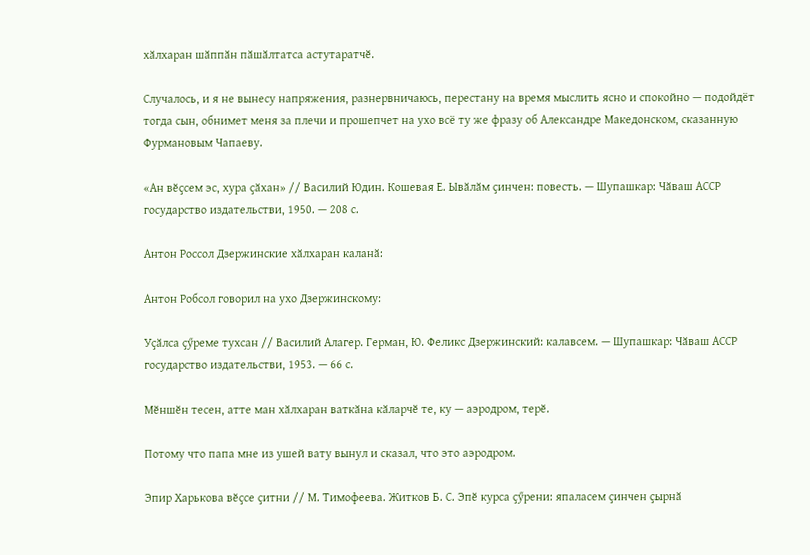хӑлхаран шӑппӑн пӑшӑлтатса астутаратчӗ.

Случалось, и я не вынесу напряжения, разнервничаюсь, перестану на время мыслить ясно и спокойно — подойдёт тогда сын, обнимет меня за плечи и прошепчет на ухо всё ту же фразу об Александре Македонском, сказанную Фурмановым Чапаеву.

«Ан вӗҫсем эс, хура ҫӑхан» // Василий Юдин. Кошевая Е. Ывӑлӑм ҫинчен: повесть. — Шупашкар: Чӑваш АССР государство издательстви, 1950. — 208 с.

Антон Россол Дзержинские хӑлхаран каланӑ:

Антон Робсол говорил на ухо Дзержинскому:

Уҫӑлса ҫӳреме тухсан // Василий Алагер. Герман, Ю. Феликс Дзержинский: калавсем. — Шупашкар: Чӑваш АССР государство издательстви, 1953. — 66 с.

Мӗншӗн тесен, атте ман хӑлхаран ваткӑна кӑларчӗ те, ку — аэродром, терӗ.

Потому что папа мне из ушей вату вынул и сказал, что это аэродром.

Эпир Харькова вӗҫсе ҫитни // М. Тимофеева. Житков Б. С. Эпӗ курса ҫӳрени: япаласем ҫинчен ҫырнӑ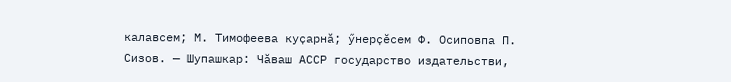калавсем; М. Тимофеева куҫарнӑ; ӳнерҫӗсем Ф. Осиповпа П. Сизов. — Шупашкар: Чӑваш АССР государство издательстви,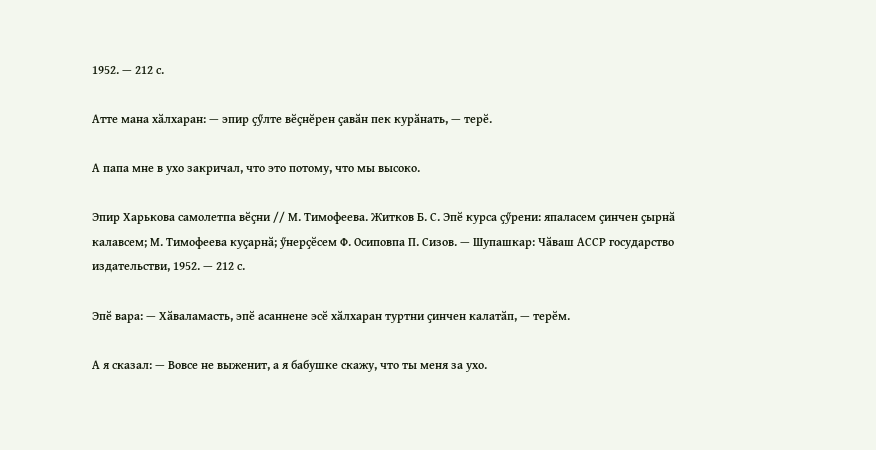1952. — 212 с.

Атте мана хӑлхаран: — эпир ҫӳлте вӗҫнӗрен ҫавӑн пек курӑнать, — терӗ.

А папа мне в ухо закричал, что это потому, что мы высоко.

Эпир Харькова самолетпа вӗҫни // М. Тимофеева. Житков Б. С. Эпӗ курса ҫӳрени: япаласем ҫинчен ҫырнӑ калавсем; М. Тимофеева куҫарнӑ; ӳнерҫӗсем Ф. Осиповпа П. Сизов. — Шупашкар: Чӑваш АССР государство издательстви, 1952. — 212 с.

Эпӗ вара: — Хӑваламасть, эпӗ асаннене эсӗ хӑлхаран туртни ҫинчен калатӑп, — терӗм.

А я сказал: — Вовсе не выженит, а я бабушке скажу, что ты меня за ухо.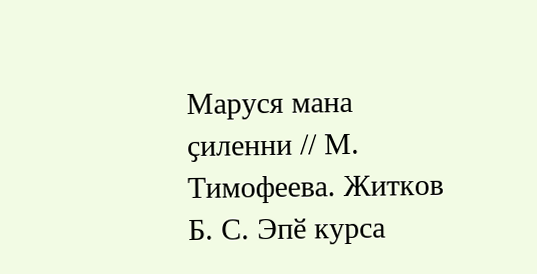Маруся мана ҫиленни // М. Тимофеева. Житков Б. С. Эпӗ курса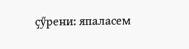ҫӳрени: япаласем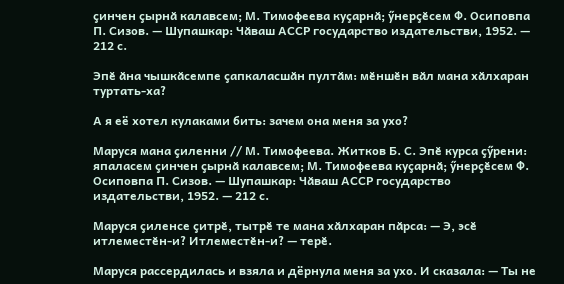ҫинчен ҫырнӑ калавсем; М. Тимофеева куҫарнӑ; ӳнерҫӗсем Ф. Осиповпа П. Сизов. — Шупашкар: Чӑваш АССР государство издательстви, 1952. — 212 с.

Эпӗ ӑна чышкӑсемпе ҫапкаласшӑн пултӑм: мӗншӗн вӑл мана хӑлхаран туртать-ха?

А я её хотел кулаками бить: зачем она меня за ухо?

Маруся мана ҫиленни // М. Тимофеева. Житков Б. С. Эпӗ курса ҫӳрени: япаласем ҫинчен ҫырнӑ калавсем; М. Тимофеева куҫарнӑ; ӳнерҫӗсем Ф. Осиповпа П. Сизов. — Шупашкар: Чӑваш АССР государство издательстви, 1952. — 212 с.

Маруся ҫиленсе ҫитрӗ, тытрӗ те мана хӑлхаран пӑрса: — Э, эсӗ итлеместӗн-и? Итлеместӗн-и? — терӗ.

Маруся рассердилась и взяла и дёрнула меня за ухо. И сказала: — Ты не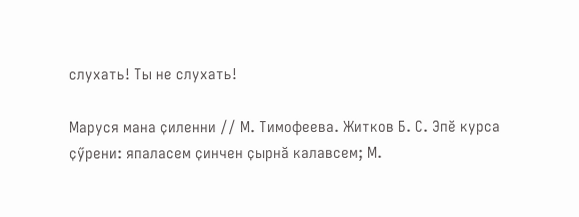слухать! Ты не слухать!

Маруся мана ҫиленни // М. Тимофеева. Житков Б. С. Эпӗ курса ҫӳрени: япаласем ҫинчен ҫырнӑ калавсем; М.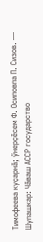Тимофеева куҫарнӑ; ӳнерҫӗсем Ф. Осиповпа П. Сизов. — Шупашкар: Чӑваш АССР государство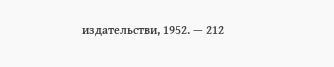издательстви, 1952. — 212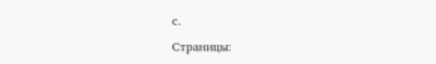с.

Страницы: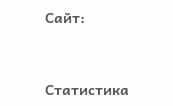Сайт:



Статистика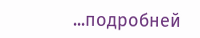...подробней